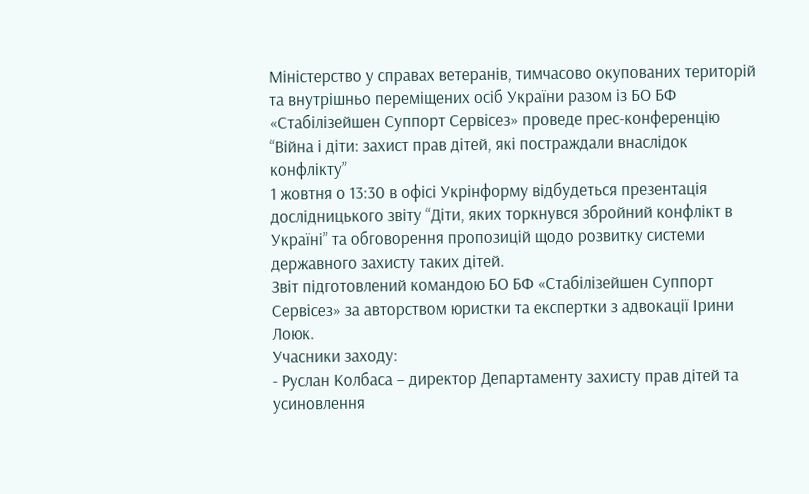Міністерство у справах ветеранів, тимчасово окупованих територій та внутрішньо переміщених осіб України разом із БО БФ «Стабілізейшен Суппорт Сервісез» проведе прес-конференцію
“Війна і діти: захист прав дітей, які постраждали внаслідок конфлікту”
1 жовтня о 13:30 в офісі Укрінформу відбудеться презентація дослідницького звіту “Діти, яких торкнувся збройний конфлікт в Україні” та обговорення пропозицій щодо розвитку системи державного захисту таких дітей.
Звіт підготовлений командою БО БФ «Стабілізейшен Суппорт Сервісез» за авторством юристки та експертки з адвокації Ірини Лоюк.
Учасники заходу:
- Руслан Колбаса – директор Департаменту захисту прав дітей та усиновлення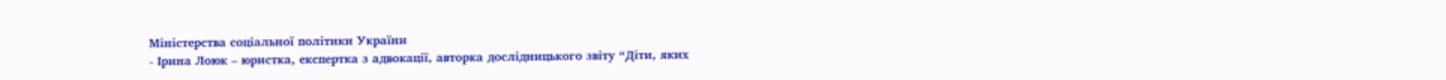Міністерства соціальної політики України
- Ірина Лоюк – юристка, експертка з адвокації, авторка дослідницького звіту “Діти, яких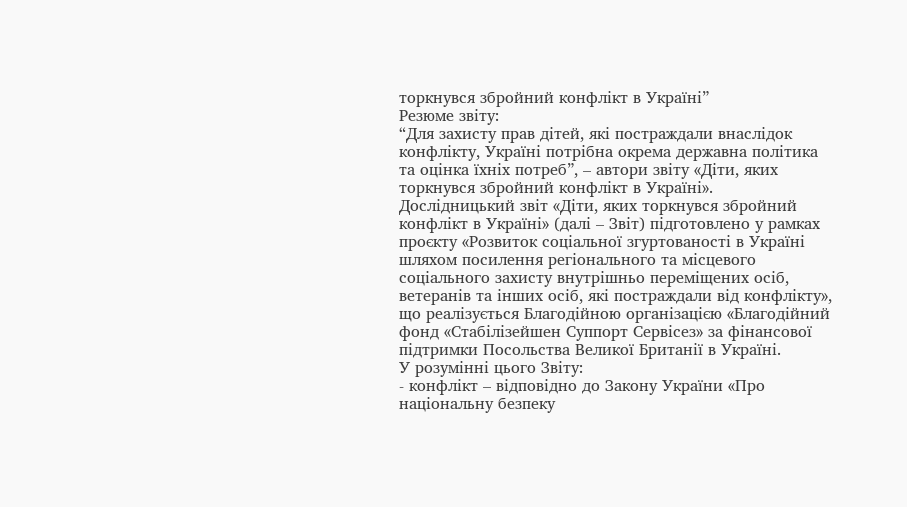торкнувся збройний конфлікт в Україні”
Резюме звіту:
“Для захисту прав дітей, які постраждали внаслідок конфлікту, Україні потрібна окрема державна політика та оцінка їхніх потреб”, – автори звіту «Діти, яких торкнувся збройний конфлікт в Україні».
Дослідницький звіт «Діти, яких торкнувся збройний конфлікт в Україні» (далі – Звіт) підготовлено у рамках проєкту «Розвиток соціальної згуртованості в Україні шляхом посилення регіонального та місцевого соціального захисту внутрішньо переміщених осіб, ветеранів та інших осіб, які постраждали від конфлікту», що реалізується Благодійною організацією «Благодійний фонд «Стабілізейшен Суппорт Сервісез» за фінансової підтримки Посольства Великої Британії в Україні.
У розумінні цього Звіту:
- конфлікт – відповідно до Закону України «Про національну безпеку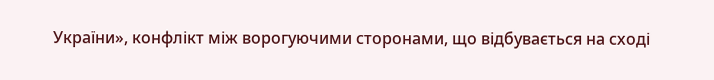України», конфлікт між ворогуючими сторонами, що відбувається на сході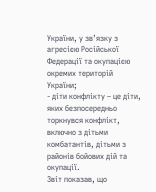України, у зв’язку з агресією Російської Федерації та окупацією окремих територій України;
- діти конфлікту – це діти, яких безпосередньо торкнувся конфлікт, включно з дітьми комбатантів, дітьми з районів бойових дій та окупації.
Звіт показав, що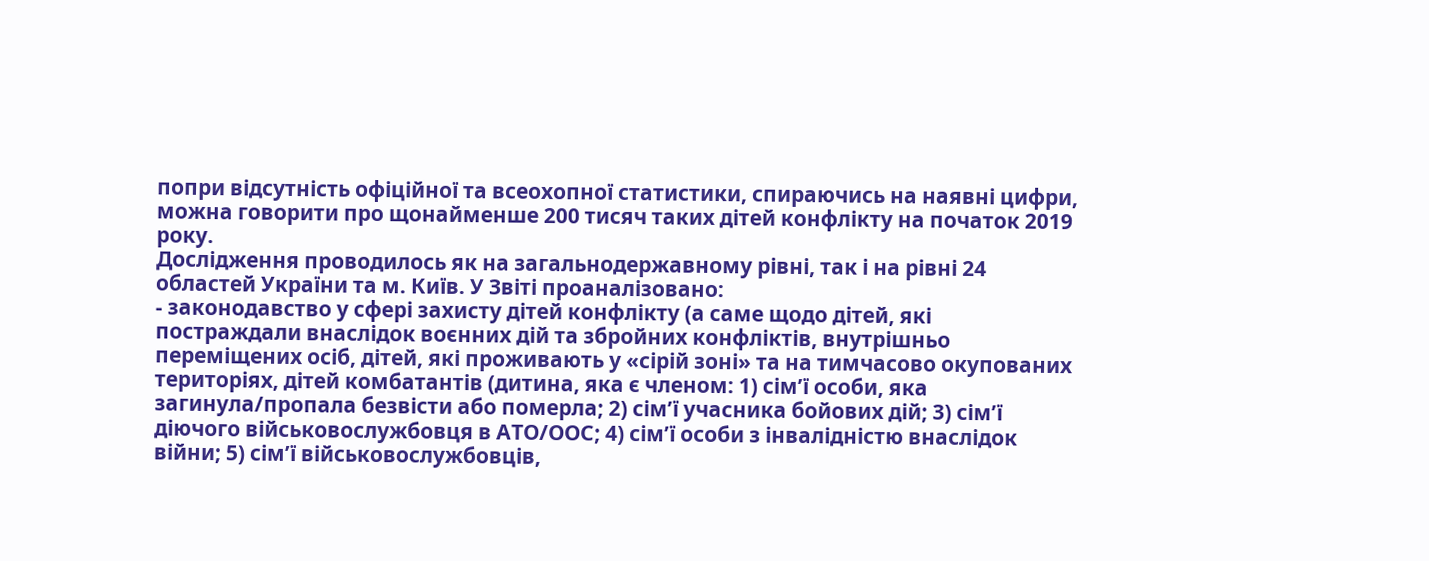попри відсутність офіційної та всеохопної статистики, спираючись на наявні цифри, можна говорити про щонайменше 200 тисяч таких дітей конфлікту на початок 2019 року.
Дослідження проводилось як на загальнодержавному рівні, так і на рівні 24 областей України та м. Київ. У Звіті проаналізовано:
- законодавство у сфері захисту дітей конфлікту (а саме щодо дітей, які постраждали внаслідок воєнних дій та збройних конфліктів, внутрішньо переміщених осіб, дітей, які проживають у «сірій зоні» та на тимчасово окупованих територіях, дітей комбатантів (дитина, яка є членом: 1) сім’ї особи, яка загинула/пропала безвісти або померла; 2) сім’ї учасника бойових дій; 3) сім’ї діючого військовослужбовця в АТО/ООС; 4) сім’ї особи з інвалідністю внаслідок війни; 5) сім’ї військовослужбовців,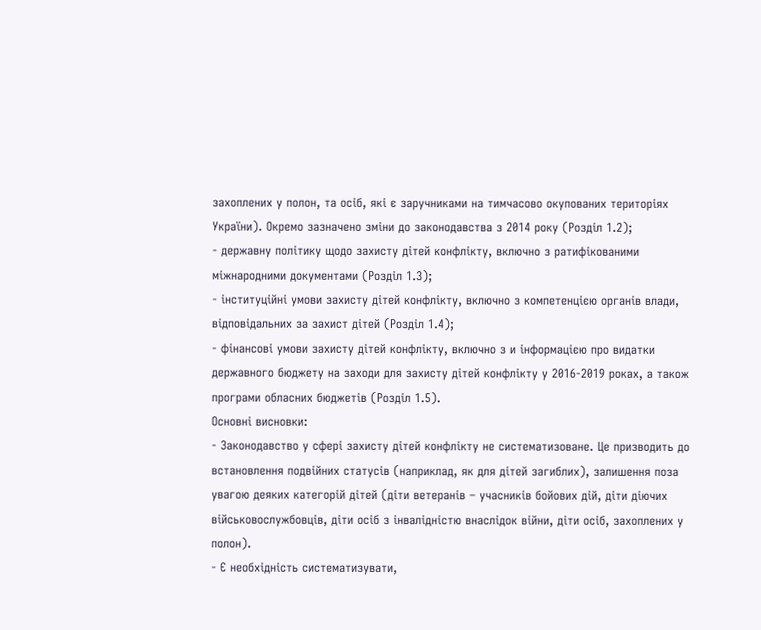захоплених у полон, та осіб, які є заручниками на тимчасово окупованих територіях України). Окремо зазначено зміни до законодавства з 2014 року (Розділ 1.2);
- державну політику щодо захисту дітей конфлікту, включно з ратифікованими міжнародними документами (Розділ 1.3);
- інституційні умови захисту дітей конфлікту, включно з компетенцією органів влади, відповідальних за захист дітей (Розділ 1.4);
- фінансові умови захисту дітей конфлікту, включно з и інформацією про видатки державного бюджету на заходи для захисту дітей конфлікту у 2016-2019 роках, а також програми обласних бюджетів (Розділ 1.5).
Основні висновки:
- Законодавство у сфері захисту дітей конфлікту не систематизоване. Це призводить до встановлення подвійних статусів (наприклад, як для дітей загиблих), залишення поза увагою деяких категорій дітей (діти ветеранів – учасників бойових дій, діти діючих військовослужбовців, діти осіб з інвалідністю внаслідок війни, діти осіб, захоплених у полон).
- Є необхідність систематизувати,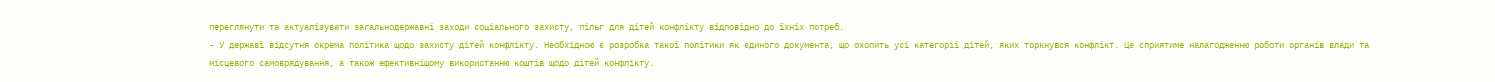переглянути та актуалізувати загальнодержавні заходи соціального захисту, пільг для дітей конфлікту відповідно до їхніх потреб.
- У державі відсутня окрема політика щодо захисту дітей конфлікту. Необхідною є розробка такої політики як єдиного документа, що охопить усі категорії дітей, яких торкнувся конфлікт. Це сприятиме налагодженню роботи органів влади та місцевого самоврядування, а також ефективнішому використанню коштів щодо дітей конфлікту.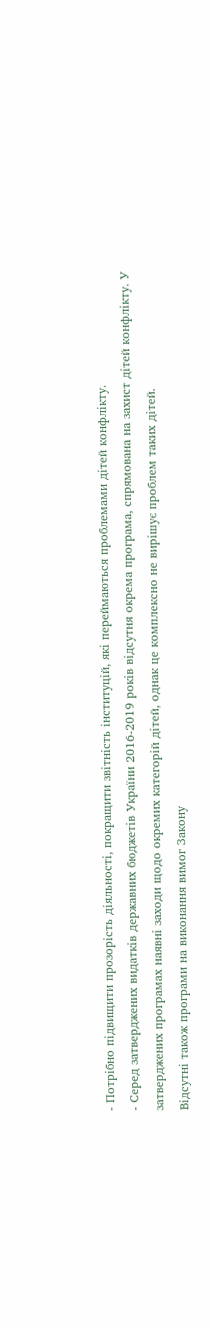- Потрібно підвищити прозорість діяльності, покращити звітність інституцій, які переймаються проблемами дітей конфлікту.
- Серед затверджених видатків державних бюджетів України 2016-2019 років відсутня окрема програма, спрямована на захист дітей конфлікту. У затверджених програмах наявні заходи щодо окремих категорій дітей, однак це комплексно не вирішує проблем таких дітей.
Відсутні також програми на виконання вимог Закону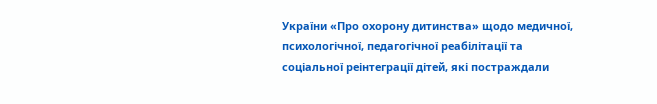України «Про охорону дитинства» щодо медичної, психологічної, педагогічної реабілітації та соціальної реінтеграції дітей, які постраждали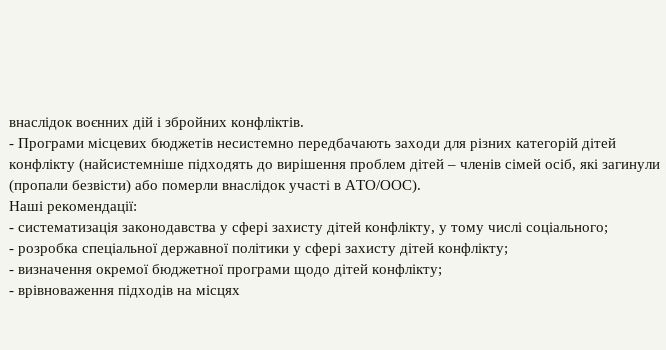внаслідок воєнних дій і збройних конфліктів.
- Програми місцевих бюджетів несистемно передбачають заходи для різних категорій дітей конфлікту (найсистемніше підходять до вирішення проблем дітей – членів сімей осіб, які загинули (пропали безвісти) або померли внаслідок участі в АТО/ООС).
Наші рекомендації:
- систематизація законодавства у сфері захисту дітей конфлікту, у тому числі соціального;
- розробка спеціальної державної політики у сфері захисту дітей конфлікту;
- визначення окремої бюджетної програми щодо дітей конфлікту;
- врівноваження підходів на місцях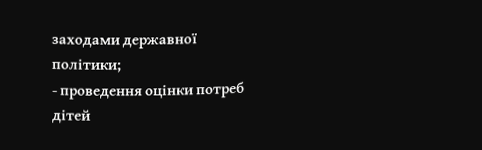заходами державної політики;
- проведення оцінки потреб дітей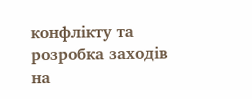конфлікту та розробка заходів на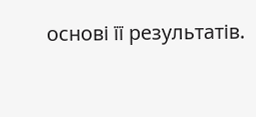основі її результатів.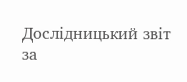Дослідницький звіт за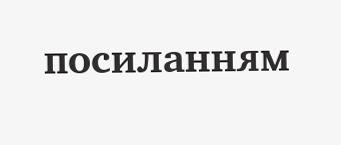посиланням